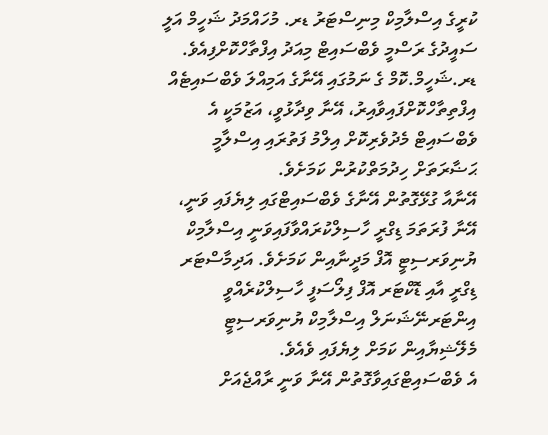ކުރީގެ އިސްލާމިކް މިނިސްޓަރު ޑރ. މުހައްމަދު ޝަހީމް އަލީ ސައީދުގެ ރަސްމީ ވެބްސައިޓް މިއަދު އިފްތާހްކޮށްފިއެވެ.
ޑރ.ޝަހީމް.ކޮމް ގެ ނަމުގައި އޭނާގެ އަމިއްލަ ވެބްސައިޓެއް އިފްތިތާހްކޮށްފައިވާއިރު، އޭނާ ވިދާޅުވީ، އަޒުމަކީ އެ ވެބްސައިޓް މެދުވެރިކޮށް އިލްމު ފަތުރައި އިސްލާމީ ޙަޟާރަތަށް ހިދުމަތްކުރުން ކަމަށެވެ.
އޭނާއާ ގުޅޭގޮތުން އޭނާގެ ވެބްސައިޓްގައި ލިޔެފައި ވަނީ، އޭނާ ފުރަތަމަ ޑިގްރީ ހާސިލްކުރައްވާފައިވަނީ އިސްލާމިކް ޔުނިވަރސިޓީ އޮފް މަދީނާއިން ކަމަށެވެ. އަދިމާސްޓަރ ޑިގްރީ އާއި ޑޮކްޓަރ އޮފް ފިލޯސަފީ ހާސިލްކުރެއްވީ އިންޓަރނޭޝަނަލް އިސްލާމިކް ޔުނިވަރސިޓީ މެލޭޝިޔާއިން ކަމަށް ލިޔެފައި ވެއެވެ.
އެ ވެބްސައިޓްގައިވާގޮތުން އޭނާ ވަނީ ރާއްޖެއަށް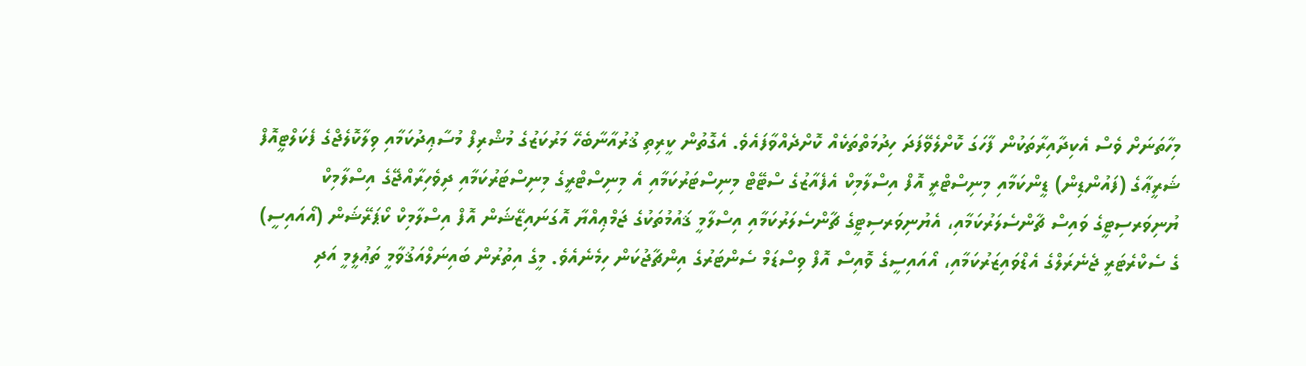މިހާތަނަށް ވެސް އެކިދާއިރާތަކުން ފާހަގަ ކޮށްލެވޭފަދަ ހިދުމަތްތަކެއް ކޮށްދެއްވާފައެވެ. އެގޮތުން ކީރިތި ޤުރުއާނާބެހޭ މަރުކަޒުގެ މުޝްރިފް މުސާޢިދުކަމާއި ވިލާކޮލެޖްގެ ފެކަލްޓީއޮފް ޝަރީޢާގެ (ފައުންޑިން) ޑީންކަމާއި މިނިސްޓްރީ އޮފް އިސްލާމިކް އެފެއާޒުގެ ސްޓޭޓް މިނިސްޓަރުކަމާއި އެ މިނިސްޓްރީގެ މިނިސްޓަރުކަމާއި ދިވެހިރާއްޖޭގެ އިސްލާމިކް ޔުނިވަރސިޓީގެ ވައިސް ޗާންސެލަރުކަމާއި، އެޔުނިވަރސިޓީގެ ޗާންސެލަރުކަމާއި އިސްލާމީ ޤައުމުތަކުގެ ޖަމްޢިއްޔާ އޮގަނައިޒޭޝަން އޮފް އިސްލާމިކް ކޯޕަރޭޝަން (އޯއައިސީ) ގެ ސެކްރެޓަރީ ޖެނެރަލްގެ އެޑްވައިޒަރުކަމާއި، އޯއައިސީގެ ވޮއިސް އޮފް ވިސްޑަމް ސެންޓަރުގެ އިންޗާޖުކަން ހިމެނެއެވެ. މީގެ އިތުރުން ބައިނަލްއަޤުވާމީ ތަޢުލީމީ އަދި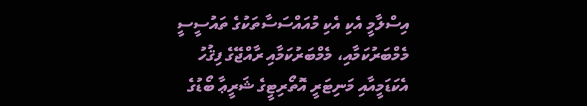އިސްލާމީ އެކި އެކި މުއައްސަސާތަކުގެ ތައުސީސީ މެމްބަރުކަމާއި، މެމްބަރުކަމާއި ރާއްޖޭގެ ފިޤުހު އެކަޑަމީއާއި މަނިޓަރީ އޮތޯރިޓީގެ ޝަރީޢާ ބޯޑުގެ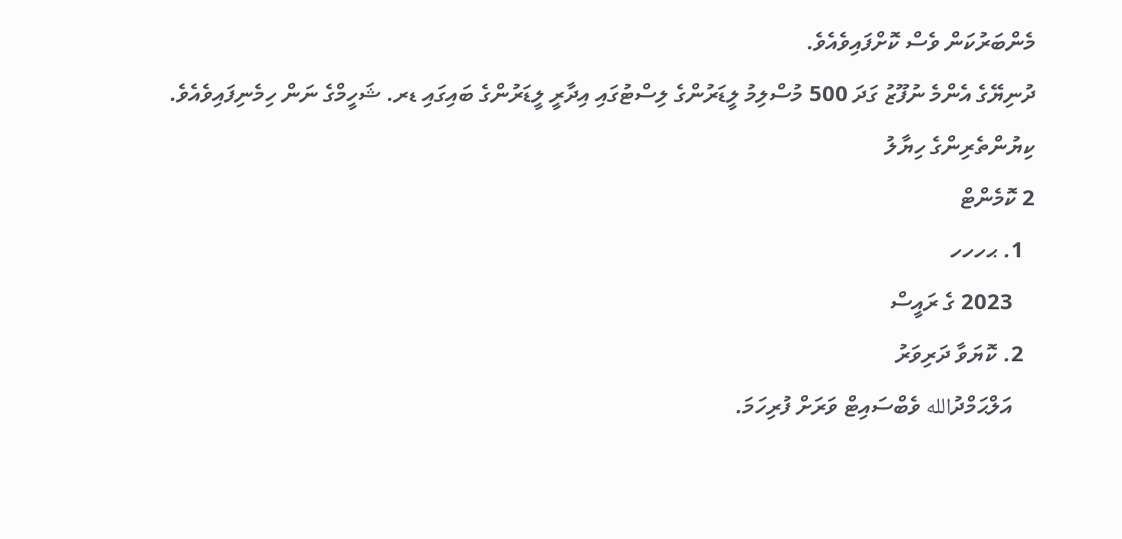މެންބަރުކަން ވެސް ކޮށްފައިވެއެވެ.
ދުނިޔޭގެ އެންމެ ނުފޫޒު ގަދަ 500 މުސްލިމު ލީޑަރުންގެ ލިސްޓުގައި އިދާރީ ލީޑަރުންގެ ބައިގައި ޑރ. ޝަހީމްގެ ނަން ހިމެނިފައިވެއެވެ.
ކިޔުންތެރިންގެ ހިޔާލު
2 ކޮމެންޓް
  1. ޙހހހ
    2023 ގެ ރައީސް
  2. ކޮޔަވާ ދަރިވަރު
    އަލްޙަމްދުالله ވެބްސައިޓް ވަރަށް ފުރިހަމަ.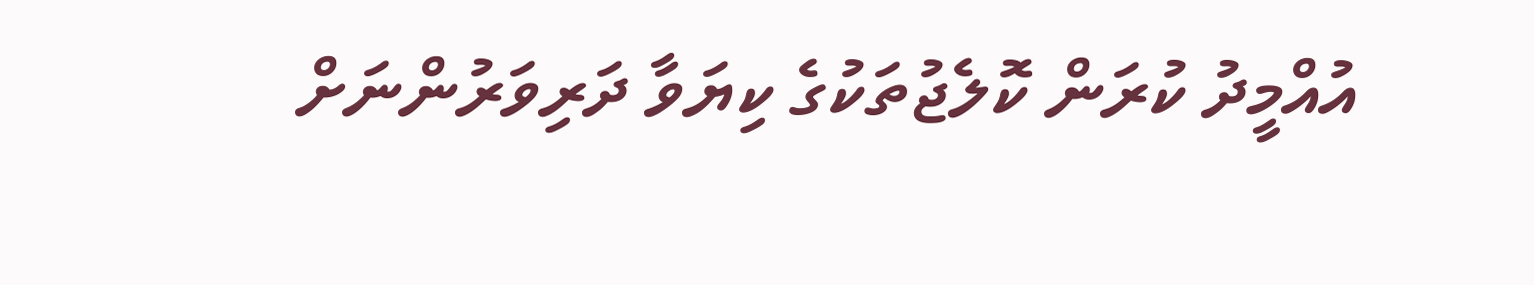އުއްމީދު ކުރަން ކޮލެޖުތަކުގެ ކިޔަވާ ދަރިވަރުންނަށް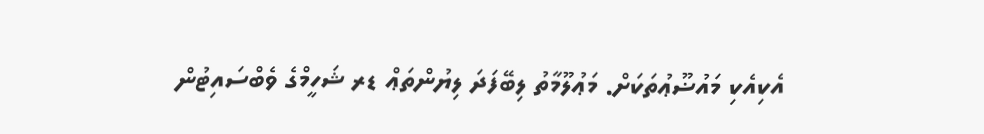އެކިއެކި މައުޟޫޢުތަކަށް. މަޢުލޫމާތު ލިބޭފަދަ ލިޔުންތަޢް ޑރ ޝަހީމްގެ ވެބްސައިޓުން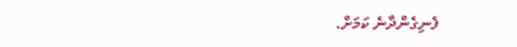ފެނިގެންދާނެ ކަމަށް.